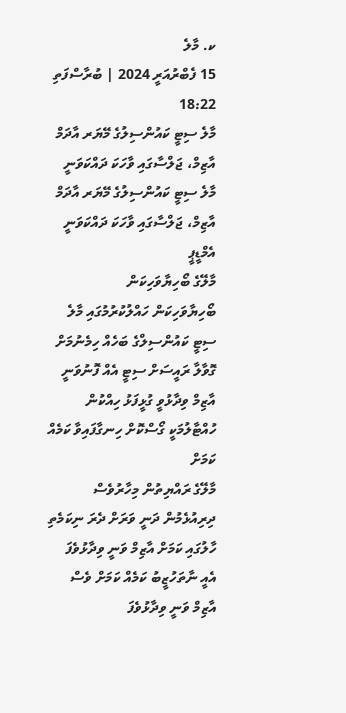ކ. މާލެ
15 ފެބްރުއަރީ 2024 | ބުރާސްފަތި 18:22
މާލެ ސިޓީ ކައުންސިލުގެ މޭޔަރ އާދަމް އާޒިމް، ޖަލްސާގައި ވާހަކަ ދައްކަވަނީ
މާލެ ސިޓީ ކައުންސިލުގެ މޭޔަރ އާދަމް އާޒިމް، ޖަލްސާގައި ވާހަކަ ދައްކަވަނީ
އެމްޑީޕީ
މާލޭގެ ބޯހިޔާވަހިކަން
ބޯހިޔާވަހިކަން ހައްލުކުރުމުގައި މާލެ ސިޓީ ކައުންސިލްގެ ބަހެއް ހިމެނުމަށް ގޮވާލާ ރައީސަށް ސިޓީ އެއް ފޮނުވަނީ
އާޒިމް ވިދާޅުވީ ގުޅީފަޅު ހިއްކުން ހުއްޓާލުމަކީ ގޯސްކޮށް ހިނގާފައިވާ ކަމެއް ކަމަށް
މާލޭގެ ރައްޔިތުން މިހާރުވެސް ދިރިއުޅެމުން ދަނީ ވަރަށް ދެރަ ނިކަމެތި ހާލުގައި ކަމަށް އާޒިމް ވަނީ ވިދާޅުވެފަ
އެއީ ނާތަހުޒީބު ކަމެއް ކަމަށް ވެސް އާޒިމް ވަނީ ވިދާޅުވެފަ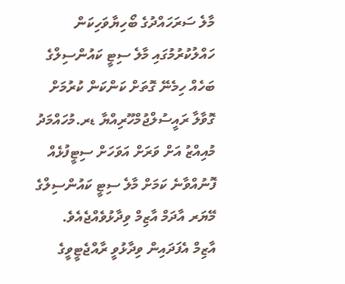މާލެ ސަރަހައްދުގެ ބޯހިޔާވަހިކަން ހައްލުކުރުމުގައި މާލެ ސިޓީ ކައުންސިލްގެ ބަހެއް ހިމެނޭ ގޮތަށް ކަންކަން ކުރުމަށް ގޮވާލާ ރައީސުލްޖުމްހޫރިއްޔާ ޑރ.މުހައްމަދު މުއިއްޒު އަށް ވަރަށް އަވަހަށް ސިޓީފުޅެއް ފޮނުއްވާނެ ކަމަށް މާލެ ސިޓީ ކައުންސިލްގެ މޭޔަރ އާދަމް އާޒިމް ވިދާޅުވެއްޖެއެވެ.
އާޒިމް އެފަދައިން ވިދާޅުވީ ރާއްޖެޓީވީގެ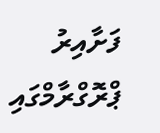ފަށާއިރު ޕްރޮގްރާމްގައި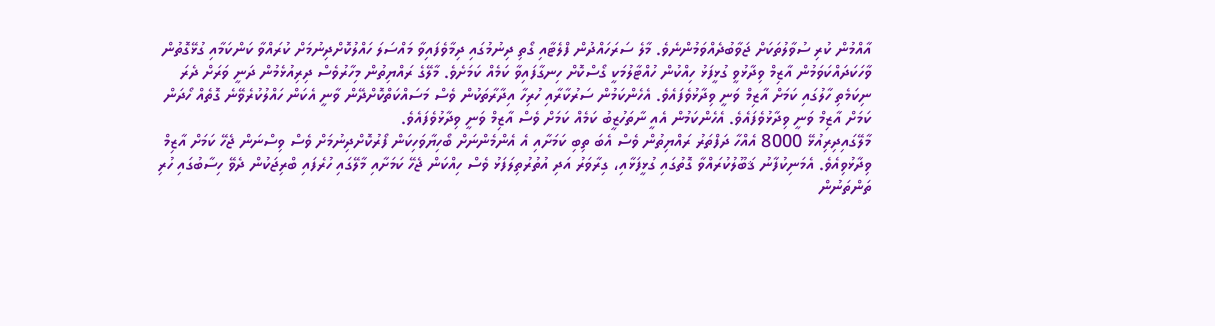އާއްމުން ކުރި ސުވާލުތަކަށް ޖަވާބުދެއްވަމުންނެވެ. މާލެ ސަރަހައްދުން ފްލެޓާއި ގޯތި ދިނުމުގައި ދިމާވެފައިވާ މައްސަލަ ހައްލުކޮށްދިނުމަށް ކުރައްވާ ކަންކަމާއި ގުޅޭގޮތުން ވާހަކަދައްކަވަމުން އާޒިމް ވިދާޅުވީ ގުޅީފަޅު ހިއްކުން ހުއްޓާލުމަކީ ގޯސްކޮށް ހިނގާފައިވާ ކަމެއް ކަމަށެވެ. މާލޭގެ ރައްޔިތުން މިހާރުވެސް ދިރިއުޅެމުން ދަނީ ވަރަށް ދެރަ ނިކަމެތި ހާލުގައި ކަމަށް އާޒިމް ވަނީ ވިދާޅުވެފައެވެ. އެހެންކަމުން ސަރުކާރާއި ހުރިހާ އިދާރާތަކުން ވެސް މަސައްކަތްކޮށްދޭން ވާނީ އެކަން ހައްލުކުރެވޭނެ ގޮތެއް ހޯދަން ކަމަށް އާޒިމް ވަނީ ވިދާޅުވެފައެވެ. އެހެންކަމުން އެއީ ނާތަހުޒީބު ކަމެއް ކަމަށް ވެސް އާޒިމް ވަނީ ވިދާޅުވެފައެވެ.
މާލޭގައިދިރިއުޅޭ 8000 އެއްހާ ދަފްތަރު ރައްޔިތުން ވެސް އެބަ ތިބި ކަމަށާއި އެ އެންމެންނަށް ބޯހިޔާވަހިކަން ފޯރުކޮށްދިނުމަށް ވެސް ވިސްނަން ޖެހޭ ކަމަށް އާޒިމް ވިދާޅުވިއެވެ. އެމަނިކުފާނު ޤަބޫލުކުރައްވާ ގޮތުގައި ގުޅީފަޅާއި، ގިރާވަރު އަދި އުތުރުތިލަފަޅު ވެސް ހިއްކަން ޖެހޭ ކަމަށާއި މާލޭގައި ހުރެފައި ބްރިޖަކުން ދެވޭ ހިސާބުގައި ހުރި ތަންތަނުން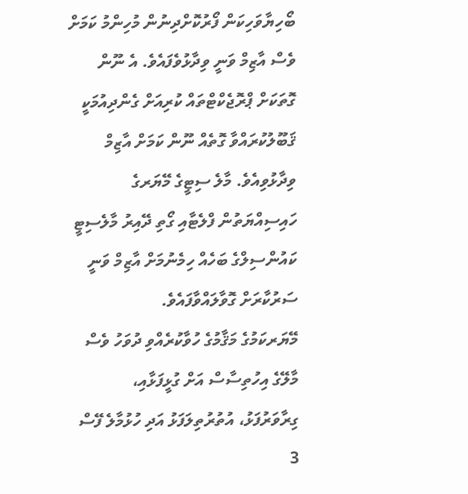ބޯހިޔާވަހިކަން ފޯރުކޮށްދިނުން މުހިންމު ކަމަށް ވެސް އާޒިމް ވަނީ ވިދާޅުވެފައެވެ. އެ ނޫން ގޮތަކަށް ޕްރޮޖެކްޓްތައް ކުރިއަށް ގެންދިއުމަކީ ޤަބޫލުކުރައްވާ ގޮތެއް ނޫން ކަމަށް އާޒިމް ވިދާޅުވިއެވެ. މާލެ ސިޓީގެ މޭޔަރގެ ހައިސިއްޔަތުން ފްލެޓާއި ގޯތި ދޭއިރު މާލެސިޓީ ކައުންސިލްގެ ބަހެއް ހިމެނުމަށް އާޒިމް ވަނީ ސަރުކާރަށް ގޮވާލައްވާފައެވެ.
މޭޔަރކަމުގެ މަޤާމުގެ ހުވާކުރެއްވި ދުވަހު ވެސް މާލޭގެ އިހުތިސާސް އަށް ގުޅީފަޅާއި، ގިރާވަރުފަޅު، އުތުރުތިލަފަޅު އަދި ހުޅުމާލެ ފޭސް 3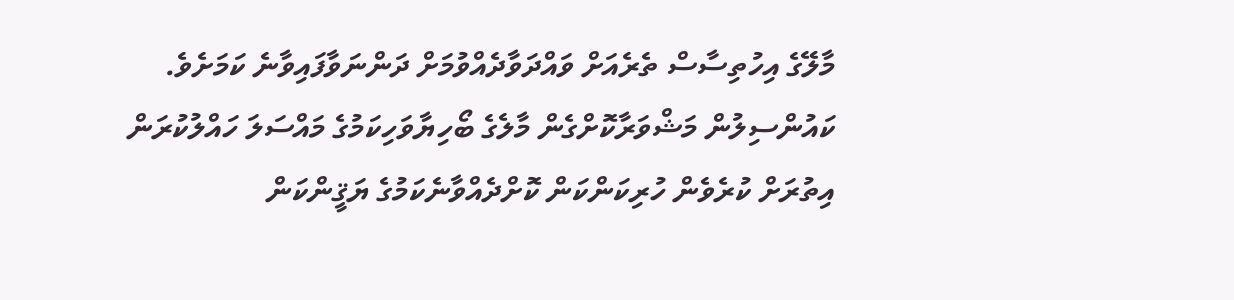މާލޭގެ އިހުތިސާސް ތެރެއަށް ވައްދަވާދެއްވުމަށް ދަންނަވާފައިވާނެ ކަމަށެވެ. ކައުންސިލުން މަޝްވަރާކޮށްގެން މާލެގެ ބޯހިޔާވަހިކަމުގެ މައްސަލަ ހައްލުކުރަން އިތުރަށް ކުރެވެން ހުރިކަންކަން ކޮށްދެއްވާނެކަމުގެ ޔަޤީންކަން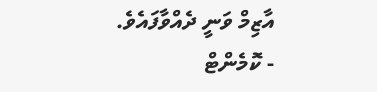އާޒިމް ވަނީ ދެއްވާފައެވެ.
- ކޮމެންޓް